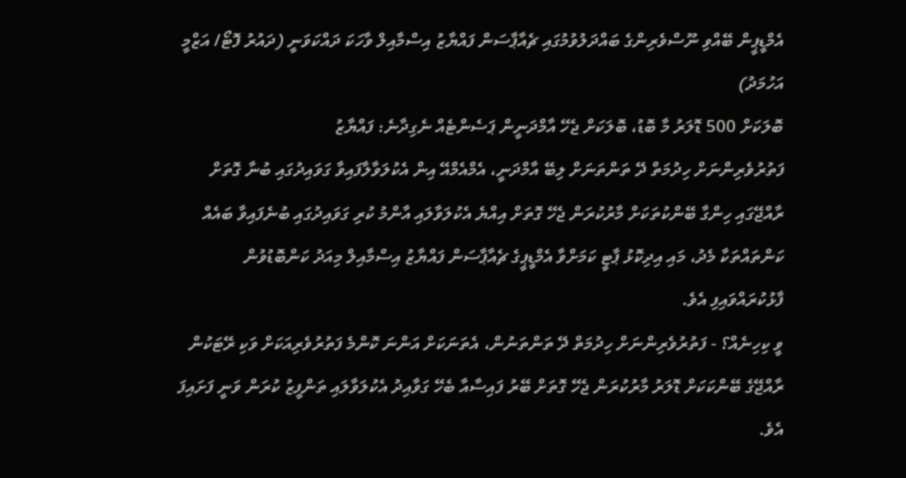އެމްޑީޕީން ބޭއްވި ނޫސްވެރިންގެ ބައްދަލުވުމުގައި ޗެއާޕާސަން ފައްޔާޒު އިސްމާއިލް ވާހަކަ ދައްކަވަނީ (ދައުރު ފޮޓޯ/ އަޒްމީ އަހުމަދު)
ބޮލަކަށް 500 ޑޮލަރު މާ ބޮޑު، ބޮލަކަށް ޖެހޭ އާމްދަނީން ޕަސެންޓެއް ނެގިދާނެ: ފައްޔާޒު
ފަތުރުވެރިންނަށް ހިދުމަތް ދޭ ތަންތަނަށް ލިބޭ އާމްދަނީ، އެމްއެމްއޭ އިން އެކުލަވާލާފައިވާ ގަވައިދުގައި ބުނާ ގޮތަށް ރާއްޖޭގައި ހިންގާ ބޭންކުތަކަށް މާރުކުރަން ޖެހޭ ގޮތަށް އިއްޔެ އެކުލަވާލައި އާންމު ކުރި ގަވައިދުގައި ބުނެފައިވާ ބައެއް ކަންތައްތަކާ މެދު، މައި އިދިކޮޅު ޕާޓީ ކަމަށްވާ އެމްޑީޕީގެ ޗެއާޕާސަން ފައްޔާޒު އިސްމާއިލް މިއަދު ކަންބޮޑުވުން ފާޅުކުރައްވައިފި އެވެ.
ވީ ކިހިނެއް؟ - ފަތުރުވެރިންނަށް ހިދުމަތް ދޭ ތަންތަނުން، އެތަނަކަށް އަންނަ ކޮންމެ ފަތުރުވެރިއަކަށް ވަކި ރޭޓަކުން ރާއްޖޭގެ ބޭންކަކަށް ޑޮލަރު މާރުކުރަން ޖެހޭ ގޮތަށް ބޭރު ފައިސާއާ ބެހޭ ގަވާއިދު އެކުލަވާލައި ތަންފީޒު ކުރަން ވަނީ ފަށައިފަ އެވެ.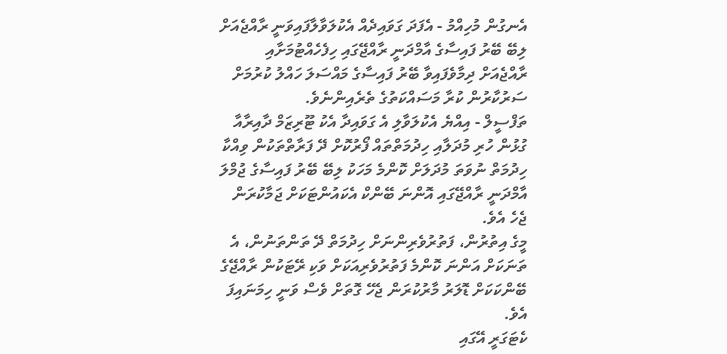އެނގުން މުހިއްމު - އެފަދަ ގަވައިދެއް އެކުލަވާލާފައިވަނީ ރާއްޖެއަށް ލިބޭ ބޭރު ފައިސާގެ އާމްދަނީ ރާއްޖޭގައި ހިފެހެއްޓުމަށާއި ރާއްޖެއަށް ދިމާވެފައިވާ ބޭރު ފައިސާގެ މައްސަލަ ހައްލު ކުރުމަށް ސަރުކާރުން ކުރާ މަސައްކަތުގެ ތެރެއިންނެވެ.
ތަފްސީލް - އިއްޔެ އެކުލަވާލި އެ ގަވައިދާ އެކު ޓޫރިޒަމް ދާއިރާއާ ގުޅުން ހުރި މުދަލާއި ހިދުމަތްތައް ފޯރުކޮށް ދޭ ފަރާތްތަކުން ވިއްކާ ހިދުމަތް ނުވަތަ މުދަލަށް ކޮންމެ މަހަކު ލިބޭ ބޭރު ފައިސާގެ ޖުމްލަ އާމްދަނީ ރާއްޖޭގައި އޮންނަ ބޭންކް އެކައުންޓަކަށް ޖަމާކުރަން ޖެހެ އެވެ.
މީގެ އިތުރުން، ފަތުރުވެރިންނަށް ހިދުމަތް ދޭ ތަންތަނުން، އެ ތަނަކަށް އަންނަ ކޮންމެ ފަތުރުވެރިއަކަށް ވަކި ރޭޓަކުން ރާއްޖޭގެ ބޭންކަކަށް ޑޮލަރު މާރުކުރަން ޖެހޭ ގޮތަށް ވެސް ވަނީ ހިމަނައިފަ އެވެ.
ކެޓަގަރީ އޭގައި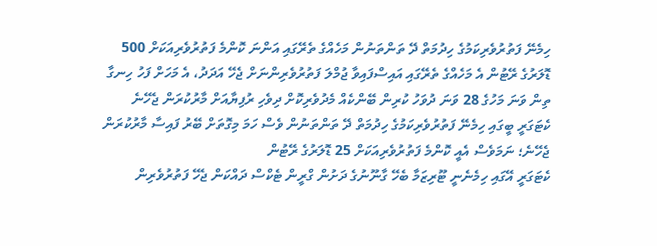ހިމެނޭ ފަތުރުވެރިކަމުގެ ހިދުމަތް ދޭ ތަންތަނުން މަހެއްގެ ތެރޭގައި އަންނަ ކޮންމެ ފަތުރުވެރިއަކަށް 500 ޑޮލަރުގެ ރޭޓުން އެ މަހެއްގެ ތެރޭގައި އައިސްފައިވާ ޖުމްލަ ފަތުރުވެރިންނަށް ޖެހޭ އަދަދު، އެ މަހަށް ފަހު ހިނގާ ތިން ވަނަ މަހުގެ 28 ވަނަ ދުވަހު ކުރިން ބޭންކެއް މެދުވެރިކޮށް ދިވެހި ރުފިޔާއަށް މާރުކުރަން ޖެހޭނެ
ކެޓަގަރީ ބީގައި ހިމެނޭ ފަތުރުވެރިކަމުގެ ހިދުމަތް ދޭ ތަންތަނުން ވެސް ހަމަ މިގޮތަށް ބޭރު ފައިސާ މާރުކުރަން ޖެހޭނެ؛ ނަމަވެސް އެއީ ކޮންމެ ފަތުރުވެރިއަކަށް 25 ޑޮލަރުގެ ރޭޓުން
ކެޓަގަރީ އޭގައި ހިމެނެނީ ޓޫރިޒަމާ ބެހޭ ގާނޫނުގެ ދަށުން ގްރީން ޓެކްސް ދައްކަން ޖެހޭ ފަތުރުވެރިން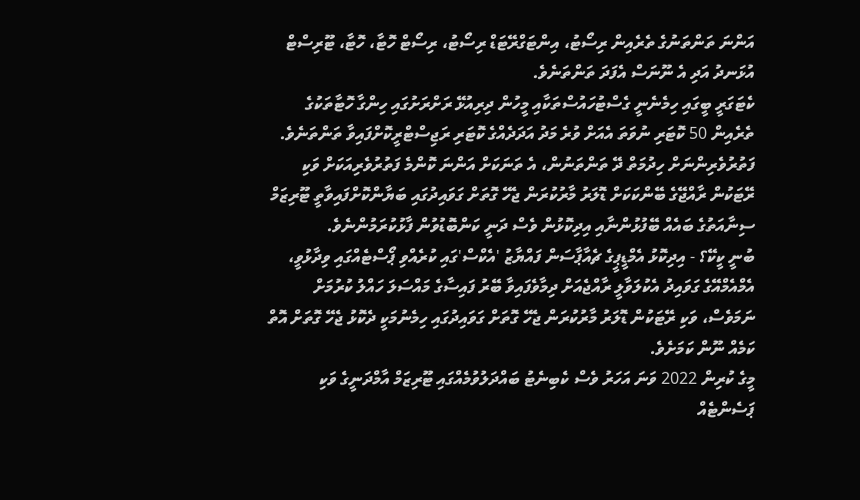އަންނަ ތަންތަނުގެ ތެރެއިން ރިސޯޓު، އިންޓަގްރޭޓަޑް ރިސޯޓު، ރިސޯޓް ހޮޓާ، ހޮޓާ، ޓޫރިސްޓް އުޅަނދު އަދި އެ ނޫނަސް އެފަދަ ތަންތަނެވެ.
ކެޓަގަރީ ބީގައި ހިމެނެނީ ގެސްޓުހައުސްތަކާއި މީހުން ދިރިއުޅޭ ރަށްރަށުގައި ހިންގާ ހޮޓާތަކުގެ ތެރެއިން 50 ކޮޓަރި ނުވަތަ އެއަށް ވުރެ މަދު އަދަދެއްގެ ކޮޓަރި ރަޖިސްޓްރީކޮށްފައިވާ ތަންތަނެވެ.
ފަތުރުވެރިންނަށް ހިދުމަތް ދޭ ތަންތަނުން، އެ ތަނަކަށް އަންނަ ކޮންމެ ފަތުރުވެރިއަކަށް ވަކި ރޭޓަކުން ރާއްޖޭގެ ބޭންކަކަށް ޑޮލަރު މާރުކުރަން ޖެހޭ ގޮތަށް ގަވައިދުގައި ބަޔާންކޮށްފައިވާތީ ޓޫރިޒަމް ސިނާއަތުގެ ބައެއް ބޭފުޅުންނާއި އިދިކޮޅުން ވެސް ދަނީ ކަންބޮޑުވުން ފާޅުކުރަމުންނެވެ.
ބުނީ ކީކޭ؟ - އިދިކޮޅު އެމްޑީޕީގެ ޗެއާޕާސަން ފައްޔާޒު 'އެކްސް'ގައި ކުރެއްވި ޕޯސްޓެއްގައި ވިދާޅުވީ، އެމްއެމްއޭގެ ގަވައިދު އެކުލަވާލީ ރާއްޖެއަށް ދިމާވެފައިވާ ބޭރު ފައިސާގެ މައްސަލަ ހައްލު ކުރުމަށް ނަމަވެސް، ވަކި ރޭޓަކުން ޑޮލަރު މާރުކުރަން ޖެހޭ ގޮތަށް ގަވައިދުގައި ހިމެނުމަކީ ދެކޮޅު ޖެހޭ ގޮތަށް އޮތް ކަމެއް ނޫން ކަމަށެވެ.
މީގެ ކުރިން 2022 ވަނަ އަހަރު ވެސް ކެބިނެޓު ބައްދަލުވުމެއްގައި ޓޫރިޒަމް އާމްދަނީގެ ވަކި ޕަސެންޓެއް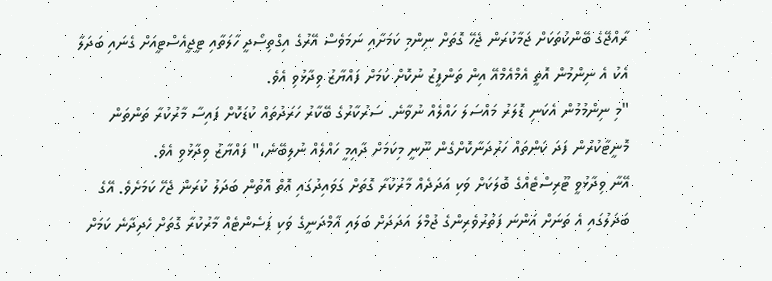ރާއްޖޭގެ ބޭންކުތަކަށް ޖަމާކުރަން ޖެހޭ ގޮތަށް ނިންމި ކަމަށާއި ނަމަވެސް އޭރުގެ އިގްތިސޯދީ ހާލަތާއި ޓީޖީއެސްޓީއަށް ގެނައި ބަދަލާ އެކު އެ ނިންމުން އޮތީ އެމްއެމްއޭ އިން ތަންފީޒު ނުކޮށް ކަމަށް ފައްޔާޒު ވިދާޅުވި އެވެ.
"މި ނިންމުމުން އެކަނި ޑޮލަރު މައްސަލަ ހައްލެއް ނުވާނެ. ސަރުކާރުގެ ބޭކާރު ހަރަދުތައް ކުޑަކޮށް ފައިސާ މާރުކުރާ ތަންތަން މޮނީޓާކުރުން ފަދަ ކަންތައް ހަރުދަނާކޮށްގެން ނޫނީ މިކަމަށް ދާއިމީ ހައްލެއް ނުލިބޭނެ،" ފައްޔާޒު ވިދާޅުވި އެވެ.
އޭނާ ވިދާޅުވީ ޓޫރިސްޓެއްގެ ބޮލަކަށް ވަކި އަދަދެއް މާރުކުރާ ގޮތަށް ގަވައިދުގައި އޮތް އޮތުން ބަދަލު ކުރަން ޖެހޭ ކަމަށެވެ. އޭގެ ބަދަލުގައި އެ ތަނަށް އަންނަ ފަތުރުވެރިންގެ ޖުމްލަ އަދަދަށް ބަލައި އާމްދަނީގެ ވަކި ޕަސެންޓެއް މާރުކުރާ ގޮތަށް ހެދިދާނެ ކަމަށް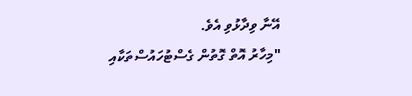އޭނާ ވިދާޅުވި އެވެ.
"މިހާރު އޮތް ގޮތުން ގެސްޓުހައުސްތަކާއި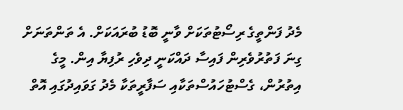މެދު ފަންތީގެ ރިސޯޓުތަކަށް ވާނީ ބޮޑު ބުރައަކަށް. އެ ތަންތަނަށް ގިނަ ފަތުރުވެރިން ފައިސާ ދައްކަނީ ދިވެހި ރުފިޔާ އިން. މީގެ އިތުރުން، ގެސްޓުހައުސްތަކާއި ސަފާރީތަކާ މެދު ގަވައިދުގައި އޮތް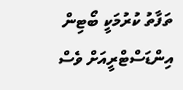ތަފާތު ކުރުމަކީ ބޯޓިން އިންޑަސްޓްރީއަށް ވެސް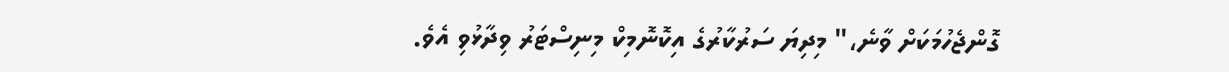ގޮންޖެހުމަކަށް ވާނެ،" މިދިޔަ ސަރުކާރުގެ އިކޮނޮމިކް މިނިސްޓަރު ވިދާޅުވި އެވެ.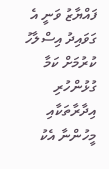ފައްޔާޒު ވަނީ އެ ގަވައިދު އިސްލާހު ކުރުމަށް ކަމާ ގުޅުންހުރި އިދާރާތަކާއި މީހުންނާ އެކު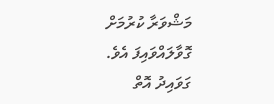މަޝްވަރާ ކުރުމަށް ގޮވާލައްވައިފަ އެވެ. ގަވައިދު އޮތް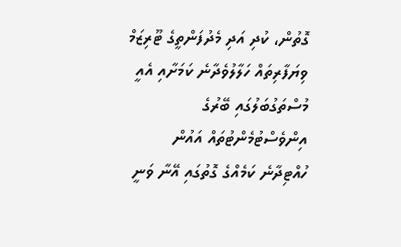ގޮތުން، ކުދި އަދި މެދުފަންތީގެ ޓޫރިޒަމް ވިޔަފާރިތައް ހަލާލުވެދާނެ ކަމަށާއި އެއީ މުސްތަގުބަލުގައި ބޭރުގެ އިންވެސްޓުމެންޓުތައް އައުން ހުއްޓިދާނެ ކަމެއްގެ ގޮތުގައި އޭނާ ވަނީ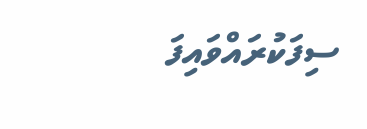ސިފަކުރައްވައިފަ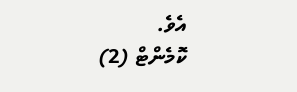އެވެ.
ކޮމެންޓް (2)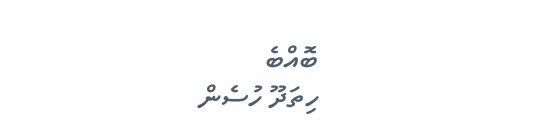ބޮއްބެ
ހިތަދޫ ހުސެން